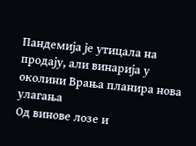Пандемија је утицала на продају, али винарија у околини Врања планира нова улагања
Од винове лозе и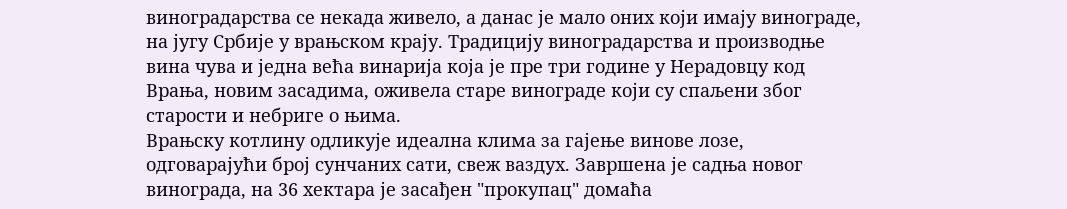виноградарства се некада живело, а данас је мало оних који имају винограде, на југу Србије у врањском крају. Традицију виноградарства и производње вина чува и једна већа винарија која је пре три године у Нерадовцу код Врања, новим засадима, оживела старе винограде који су спаљени због старости и небриге о њима.
Врањску котлину одликује идеална клима за гајење винове лозе, одговарајући број сунчаних сати, свеж ваздух. Завршена је садња новог винограда, на 36 хектара је засађен "прокупац" домаћа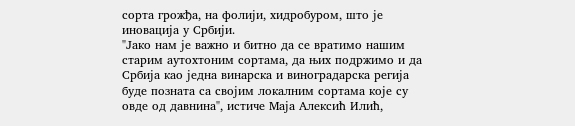сорта грожђа, на фолији, хидробуром, што је иновација у Србији.
"Јако нам је важно и битно да се вратимо нашим старим аутохтоним сортама, да њих подржимо и да Србија као једна винарска и виноградарска регија буде позната са својим локалним сортама које су овде од давнина", истиче Маја Алексић Илић,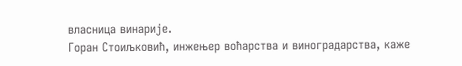власница винарије.
Горан Стоиљковић, инжењер воћарства и виноградарства, каже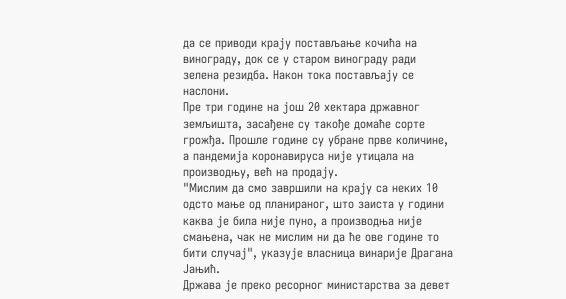да се приводи крају постављање кочића на винограду, док се у старом винограду ради зелена резидба. Након тока постављају се наслони.
Пре три године на још 20 хектара државног земљишта, засађене су такође домаће сорте грожђа. Прошле године су убране прве количине, а пандемија коронавируса није утицала на производњу, већ на продају.
"Мислим да смо завршили на крају са неких 10 одсто мање од планираног, што заиста у години каква је била није пуно, а производња није смањена, чак не мислим ни да ће ове године то бити случај", указује власница винарије Драгана Јањић.
Држава је преко ресорног министарства за девет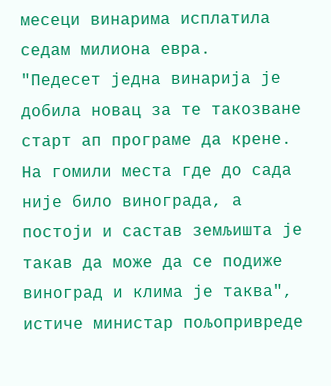месеци винарима исплатила седам милиона евра.
"Педесет једна винарија је добила новац за те такозване старт ап програме да крене. На гомили места где до сада није било винограда, а постоји и састав земљишта је такав да може да се подиже виноград и клима је таква", истиче министар пољопривреде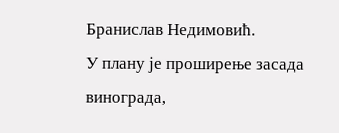Бранислав Недимовић.
У плану је проширење засада винограда,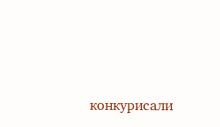конкурисали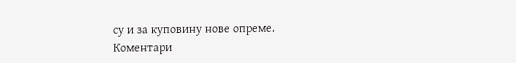су и за куповину нове опреме.
Коментари